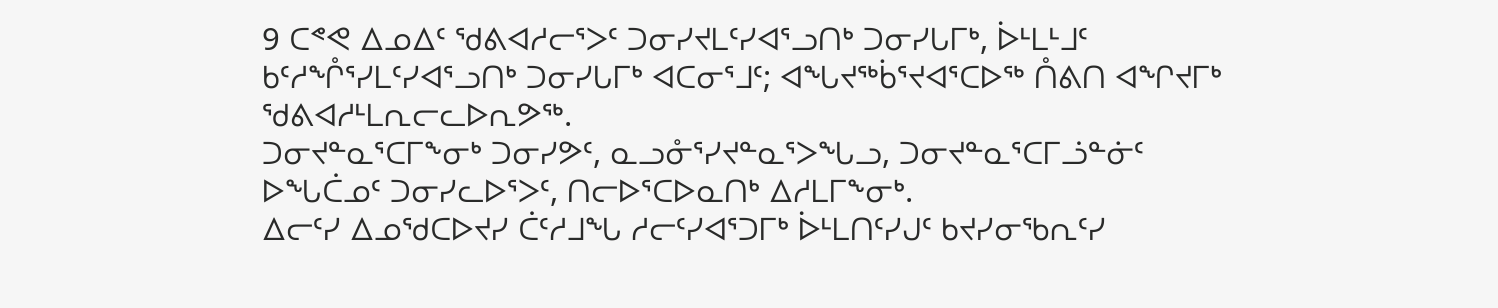9 ᑕᕝᕙ ᐃᓄᐃᑦ ᖁᕕᐊᓱᓕᕐᐳᑦ ᑐᓂᓯᔪᒪᑦᓯᐊᕐᓗᑎᒃ ᑐᓂᓯᒐᒥᒃ, ᐆᒻᒪᒻᒧᑦ ᑲᑦᓱᖎᕐᓯᒪᑦᓯᐊᕐᓗᑎᒃ ᑐᓂᓯᒐᒥᒃ ᐊᑕᓂᕐᒧᑦ; ᐊᖓᔪᖅᑳᕐᔪᐊᕐᑕᐅᖅ ᑍᕕᑎ ᐊᖏᔪᒥᒃ ᖁᕕᐊᓱᒻᒪᕆᓕᓚᐅᕆᕗᖅ.
ᑐᓂᔪᓐᓇᕐᑕᒥᖕᓂᒃ ᑐᓂᓯᕗᑦ, ᓇᓗᓁᕐᓯᔪᓐᓇᕐᐳᖓᓗ, ᑐᓂᔪᓐᓇᕐᑕᒥᓘᓐᓃᑦ ᐅᖓᑖᓄᑦ ᑐᓂᓯᓚᐅᕐᐳᑦ, ᑎᓕᐅᕐᑕᐅᓇᑎᒃ ᐃᓱᒪᒥᖕᓂᒃ.
ᐃᓕᑦᓯ ᐃᓄᖁᑕᐅᔪᓯ ᑖᑦᓱᒧᖓ ᓱᓕᑦᓯᐊᕐᑐᒥᒃ ᐆᒻᒪᑎᑦᓯᒍᑦ ᑲᔪᓯᓂᖃᕆᑦᓯ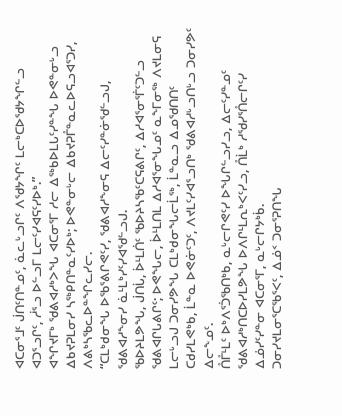ᐊᑕᓂᕐᒧᑦ ᒎᑎᑦᑎᓐᓄᑦ, ᓈᓚᒡᓗᒋᑦ ᐱᖁᔭᖏᑦ ᒪᓕᒃᑕᐅᖁᔭᖏᓪᓗ ᐊᑐᕐᓗᒋᑦ, ᓲᕐᓗ ᐅᓪᓗᒥ ᒪᓕᑦᓯᐊᕋᑦᓯᐅᒃ.”
ᐊᖏᔪᒥᒃ ᖁᕕᐊᓱᒃᐳᖓ ᐊᑕᓂᕐᒥ ᓱᓕ ᐃᖅᑲᐅᒪᒐᑦᓯᓐᖓ ᐅᕙᓐᓂᒡᓗ ᐃᑲᔪᕈᒪᓂᓯ ᓴᖅᑭᑎᓐᓇᑦᓯᐅᒃ; ᐅᕙᓐᓂᒡᓕ ᐃᑲᔪᕈᒤᓐᓇᓚᐅᕋᓗᐊᕐᑐᓯ, ᐱᕕᒃᓴᖃᓚᐅᓐᖏᓚᓯᓕ.
“ᑕᒪᒃᑯᓂᖓ ᐅᖃᕐᕕᒋᕙᑦᓯ, ᖁᕕᐊᓱᖕᓂᕋ ᐃᓕᑦᓯᓐᓃᖁᓪᓗᒍ, ᖁᕕᐊᓱᖕᓂᓯ ᓈᒻᒪᒃᓯᑦᓯᐊᖁᓪᓗᒍ.
ᖃᐅᔨᒪᕗᖓ, ᒎᑎᒑ, ᐆᒻᒪᑏᑦ ᖃᐅᔨᓴᖃᑦᑕᕋᕕᒋᑦ, ᐃᓱᐊᕐᓂᕐᒦᑦᑐᓪᓗ ᖁᕕᐊᒋᒐᕕᒋᑦ; ᐅᕙᖓᓕ, ᐆᒻᒪᑎᒪ ᐃᓱᐊᕐᓂᖓᓄᑦ ᓇᖕᒥᓂᖅ ᐱᔪᒪᓂᕋ ᒪᓕᒡᓗᒍ ᑐᓂᓯᕗᖓ ᑕᒪᒃᑯᓂᖓᓕᒫᖅ, ᒫᓐᓇᓗ ᐃᓄᖁᑎᑎᑦ ᑕᑯᓯᒪᕙᒃᑲ, ᒫᓐᓇ ᐅᕙᓃᑦᑐᑦ, ᐱᔪᒪᑦᓯᐊᕐᓗᑎᒃ ᖁᕕᐊᓱᒡᓗᑎᒡᓗ ᑐᓂᓯᕗᑦ ᐃᓕᖕᓄᑦ.
ᑍᒤᒻᒪᑦ ᐅᒃᐱᕐᑑᖃᑎᒃᑲ, ᓇᒡᓕᒋᕙᑦᓯ ᐅᖓᒋᓪᓗᓯᓗ, ᐃᓕᑦᓯᓐᓄᑦ ᖁᕕᐊᓱᒃᑎᑕᐅᓯᒪᕗᖓ ᐅᐱᒋᒻᒪᕆᒃᐸᑦᓯᓗ, ᑍᒫᒃ ᓱᖁᓯᕐᑍᓕᒋᑦᓯ ᐃᓅᓯᑦᓯᓐᓂ ᐊᑕᓂᕐᒥ, ᓇᒡᓕᒋᔭᒃᑳ.
ᑐᓂᓯᔪᒪᓂᕐᑕᖃᕐᐸᑦ, ᐃᓅᑉ ᑐᓂᕐᕈᑎᖓ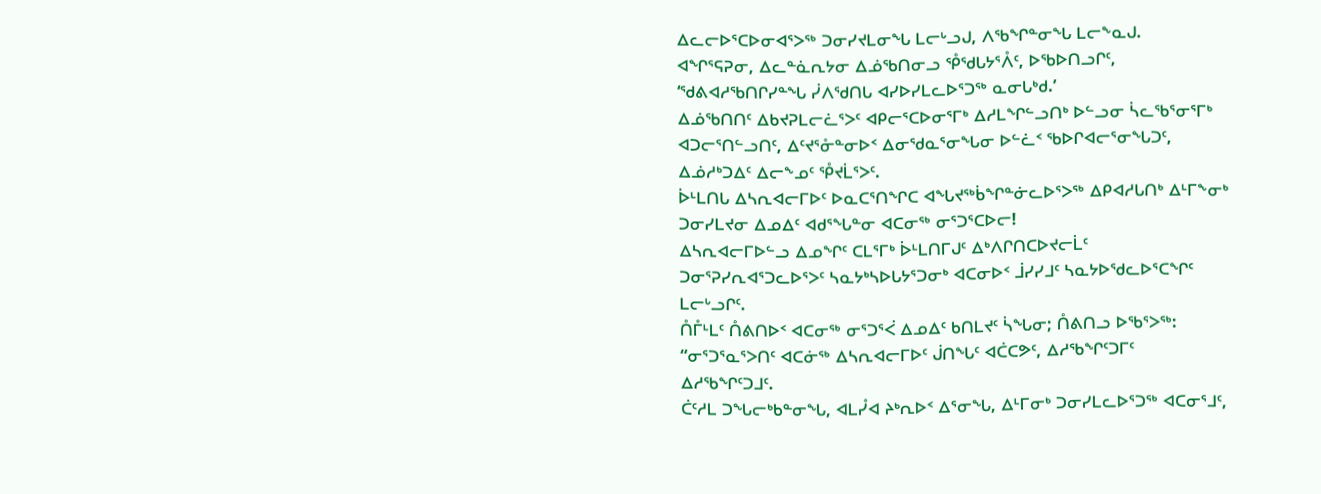ᐃᓚᓕᐅᕐᑕᐅᓂᐊᕐᐳᖅ ᑐᓂᓯᔪᒪᓂᖓ ᒪᓕᒡᓗᒍ, ᐱᖃᖏᓐᓂᖓ ᒪᓕᖕᓇᒍ.
ᐊᖏᕐᕋᕈᓂ, ᐃᓚᓐᓈᕆᔭᓂ ᐃᓅᖃᑎᓂᓗ ᕾᖁᒐᔭᕐᐰᑦ, ᐅᖃᐅᑎᓗᒋᑦ, ‘ᖁᕕᐊᓱᖃᑎᒋᓯᓐᖓ ᓰᐱᖁᑎᒐ ᐊᓯᐅᓯᒪᓚᐅᕐᑐᖅ ᓇᓂᒐᒃᑯ.’
ᐃᓅᖃᑎᑎᑦ ᐃᑲᔪᕈᒪᓕᓛᕐᐳᑦ ᐊᑭᓕᕐᑕᐅᓂᕐᒥᒃ ᐃᓱᒪᖏᓪᓗᑎᒃ ᐅᓪᓗᓂ ᓵᓚᖃᕐᓂᕐᒥᒃ ᐊᑐᓕᕐᑎᓪᓗᑎᑦ, ᐃᑦᔪᕐᓁᓐᓂᐅᑉ ᐃᓂᖁᓇᕐᓂᖓᓂ ᐅᓪᓛᑉ ᖃᐅᒋᐊᓕᕐᓂᖓᑐᑦ, ᐃᓅᓱᒃᑐᐃᑦ ᐃᓕᖕᓄᑦ ᕾᔪᒫᕐᐳᑦ.
ᐆᒻᒪᑎᒐ ᐃᓴᕆᐊᓕᒥᐅᑦ ᐅᓇᑕᕐᑎᖏᑕ ᐊᖓᔪᖅᑳᖏᓐᓃᓚᐅᕐᐳᖅ ᐃᑭᐊᓱᒐᑎᒃ ᐃᒻᒥᖕᓂᒃ ᑐᓂᓯᒪᔪᓂ ᐃᓄᐃᑦ ᐊᑯᕐᖓᓐᓂ ᐊᑕᓂᖅ ᓂᕐᑐᕐᑕᐅᓕ!
ᐃᓴᕆᐊᓕᒥᐅᓪᓗ ᐃᓄᖏᑦ ᑕᒪᕐᒥᒃ ᐆᒻᒪᑎᒥᒍᑦ ᐃᒃᐱᒋᑎᑕᐅᔪᓕᒫᑦ ᑐᓂᕐᕈᓯᕆᐊᕐᑐᓚᐅᕐᐳᑦ ᓴᓇᔭᒃᓴᐅᒐᔭᕐᑐᓂᒃ ᐊᑕᓂᐅᑉ ᒨᓯᓯᒧᑦ ᓴᓇᔭᐅᖁᓚᐅᕐᑕᖏᑦ ᒪᓕᒡᓗᒋᑦ.
ᑍᒤᒻᒪᑦ ᑍᕕᑎᐅᑉ ᐊᑕᓂᖅ ᓂᕐᑐᕐᐹ ᐃᓄᐃᑦ ᑲᑎᒪᔪᑦ ᓵᖓᓂ; ᑍᕕᑎᓗ ᐅᖃᕐᐳᖅ: “ᓂᕐᑐᕐᓇᕐᐳᑎᑦ ᐊᑕᓃᖅ ᐃᓴᕆᐊᓕᒥᐅᑦ ᒎᑎᖓᑦ ᐊᑖᑕᕗᑦ, ᐃᓱᖃᖏᑦᑐᒥᑦ ᐃᓱᖃᖏᑦᑐᒧᑦ.
ᑖᑦᓱᒪ ᑐᖓᓕᒃᑲᓐᓂᖓ, ᐊᒪᓮᐊ ᔨᒃᕆᐅᑉ ᐃᕐᓂᖓ, ᐃᒻᒥᓂᒃ ᑐᓂᓯᒪᓚᐅᕐᑐᖅ ᐊᑕᓂᕐᒧᑦ,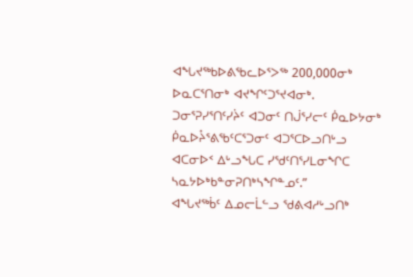ᐊᖓᔪᖅᑲᐅᕕᖃᓚᐅᕐᐳᖅ 200,000ᓂᒃ ᐅᓇᑕᕐᑎᓂᒃ ᐊᔪᖏᑦᑐᕐᔪᐊᓂᒃ.
ᑐᓂᕐᕈᓯᕐᑎᑦᓯᔩᑦ ᐊᑐᓂᑦ ᑎᒎᕐᓯᓕᑦ ᑮᓇᐅᔭᓂᒃ ᑮᓇᐅᔧᕐᕕᖃᑦᑕᕐᑐᓂᑦ ᐊᑐᕐᑕᐅᓗᑎᒡᓗ ᐊᑕᓂᐅᑉ ᐃᒡᓗᖓᑕ ᓯᖁᑦᑎᕐᓯᒪᓂᖏᑕ ᓴᓇᔭᐅᒃᑲᓐᓂᕈᑎᒃᓴᖏᓐᓄᑦ.”
ᐊᖓᔪᖅᑳᑦ ᐃᓄᓕᒫᓪᓗ ᖁᕕᐊᓱᒡᓗᑎᒃ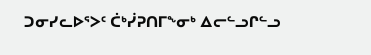ᑐᓂᓯᓚᐅᕐᐳᑦ ᑖᒃᓰᕈᑎᒥᖕᓂᒃ ᐃᓕᓪᓗᒋᓪᓗ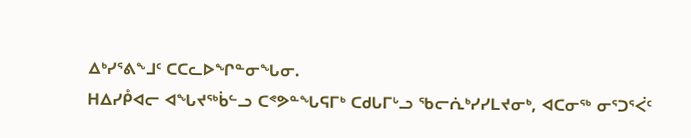ᐃᒃᓯᕐᕕᖕᒧᑦ ᑕᑕᓚᐅᖏᓐᓂᖓᓂ.
ᕼᐃᓯᑬᐊᓕ ᐊᖓᔪᖅᑳᓪᓗ ᑕᕝᕗᓐᖓᕋᒥᒃ ᑕᑯᒐᒥᒡᓗ ᖃᓕᕇᒃᓯᓯᒪᔪᓂᒃ, ᐊᑕᓂᖅ ᓂᕐᑐᕐᐹᑦ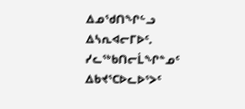ᐃᓄᖁᑎᖏᓪᓗ ᐃᓴᕆᐊᓕᒥᐅᑦ.
ᓯᓚᖅᑲᑎᓕᒫᖏᓐᓄᑦ ᐃᑲᔪᕐᑕᐅᓚᐅᕐᐳᑦ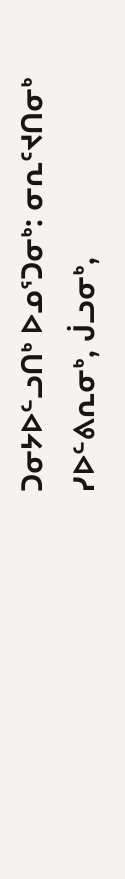ᑐᓂᔭᐅᓪᓗᑎᒃ ᐅᓄᕐᑐᓂᒃ: ᓂᕆᑦᔪᑎᓂᒃ ᓯᐅᓪᕕᕆᓂᒃ, ᒎᓗᓂᒃ,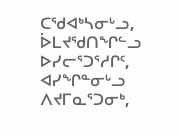ᑕᖁᐊᒃᓴᓂᒡᓗ, ᐆᒪᔪᖁᑎᖏᓪᓗ ᐅᓯᓕᕐᑐᕐᓱᒋᑦ, ᐊᓯᖏᓐᓂᒡᓗ ᐱᔪᒥᓇᕐᑐᓂᒃ,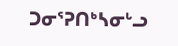ᑐᓂᕐᕈᑎᒃᓴᓂᒡᓗ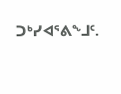ᑐᒃᓯᐊᕐᕕᖕᒧᑦ.